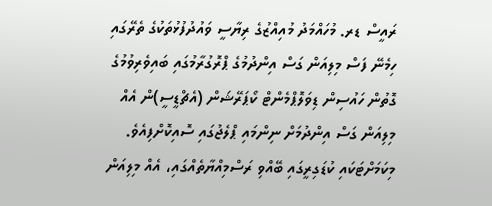ރައީސް ޑރ. މުހައްމަދު މުއިއްޒުގެ ރިޔާސީ ވައުދުފުޅުތަކުގެ ތެރޭގައި ހިމެނޭ ފަސް މިލިއަން ގަސް އިންދުމުގެ ޕްރޮގުރާމުގައި ބައިވެރިވުމުގެ ގޮތުން ހައުސިން ޑިވަލޮޕްމެންޓް ކޯޕަރޭޝަން (އެޗްޑީސީ)ން އެއް މިލިއަން ގަސް އިންދުމަށް ނިންމައި ޕްލެޖުގައި ސޮއިކޮށްފިއެވެ.
މިކަމަށްޓަކައި ކުޑަގިރީގައި ބޭއްވި ރަސްމިއްޔާތެއްގައި، އެއް މިލިއަން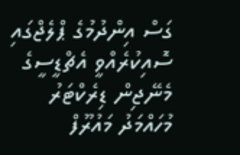ގަސް އިންދުމުގެ ޕްލެޖްގައި ސޮއިކުރެއްވީ އެޗްޑީސީގެ މެނޭޖިން ޑިރެކްޓަރު މުހައްމަދު މައުރޫފް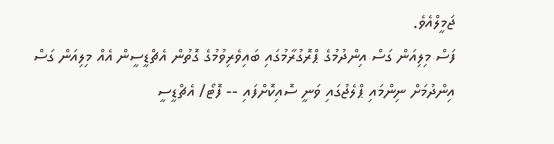ޖަމީލްއެވެ.
ފަސް މިލިއަން ގަސް އިންދުމުގެ ޕްރޮގުރާމުގައި ބައިވެރިވުމުގެ ގޮތުން އެޗްޑީސީން އެއް މިލިއަން ގަސް އިންދުމަށް ނިންމައި ޕްލެޖުގައި ވަނީ ސޮއިކޮށްފައި -- ފޮޓޯ/ އެޗްޑީސީ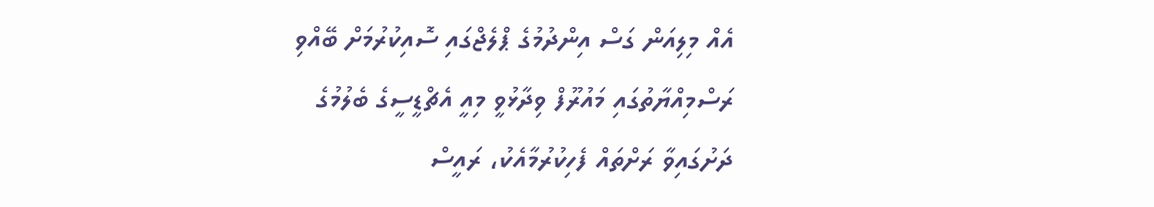އެއް މިލިއަން ގަސް އިންދުމުގެ ޕްލެޖްގައި ސޮއިކުރުމަށް ބޭއްވި ރަސްމިއްޔާތުގައި މައުރޫފް ވިދާޅުވީ މިއީ އެޗްޑީސީގެ ބެލުމުގެ ދަށުގައިވާ ރަށްތައް ފެހިކުރުމާއެކު، ރައީސް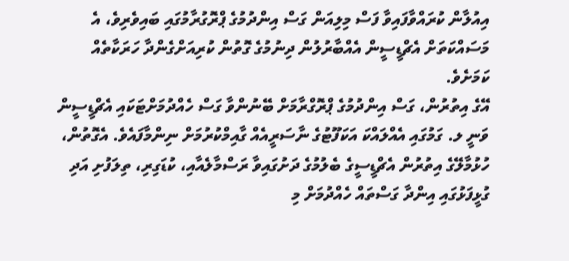އިއުލާން ކުރައްވާފައިވާ ފަސް މިލިއަން ގަސް އިންދުމުގެ ޕްރޮގުރާމުގައި ބައިވެރިވެ، އެ މަސައްކަތަށް އެޗްޑީސީން އެއްބާރުލުން ދިނުމުގެ ގޮތުން ކުރިއަށްގެންދާ ހަރަކާތެއް ކަމަށެވެ.
އޭގެ އިތުރުން، ގަސް އިންދުމުގެ ޕްރޮގްރާމަށް ބޭނުންވާ ގަސް ހެއްދުމަށްޓަކައި އެޗްޑީސީން ވަނީ ލ. ގަމުގައި އެއްލައްކަ އަކަފޫޓުގެ ނާސަރީއެއް ގާއިމްކުރުމަށް ނިންމާފައެވެ. އެގޮތުން، ހުޅުމާލޭގެ އިތުރުން އެޗްޑީސީގެ ބެލުމުގެ ދަށުގައިވާ ރަސްމާލެއާއި، ކުޑަގިރި، ތިލަފުށި އަދި ގުޅީފަޅުގައި އިންދާ ގަސްތައް ހެއްދުމަށް މި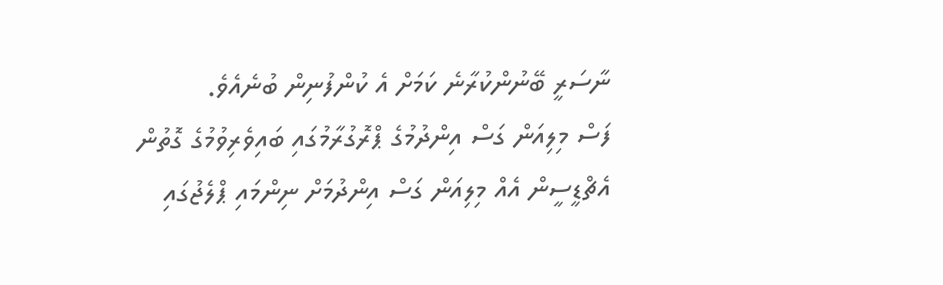ނާސަރީ ބޭނުންކުރާނެ ކަމަށް އެ ކުންފުނިން ބުނެއެވެ.
ފަސް މިލިއަން ގަސް އިންދުމުގެ ޕްރޮގުރާމުގައި ބައިވެރިވުމުގެ ގޮތުން އެޗްޑީސީން އެއް މިލިއަން ގަސް އިންދުމަށް ނިންމައި ޕްލެޖުގައި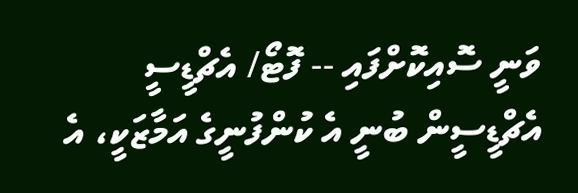ވަނީ ސޮއިކޮށްފައި -- ފޮޓޯ/ އެޗްޑީސީ
އެޗްޑީސީން ބުނީ އެ ކުންފުނީގެ އަމާޒަކީ، އެ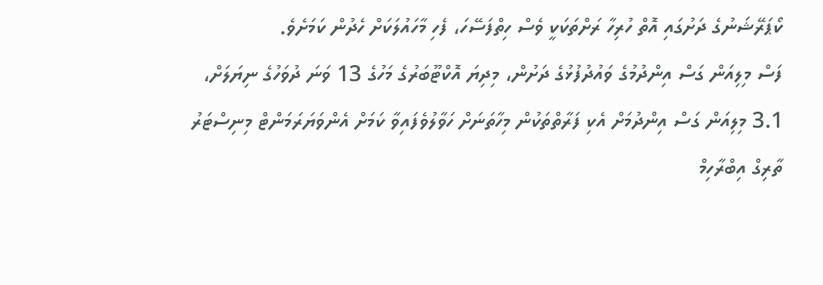ކޯޕަރޭޝަނުގެ ދަށުގައި އޮތް ހުރިހާ ރަށްތަކަކީ ވެސް ހިތްފަސޭހަ، ފެހި މާހައުލަކަށް ހެދުން ކަމަށެވެ.
ފަސް މިލިއަން ގަސް އިންދުމުގެ ވައުދުފުޅުގެ ދަށުން، މިދިޔަ އޮކްޓޫބަރުގެ މަހުގެ 13 ވަނަ ދުވަހުގެ ނިޔަލަށް، 3.1 މިލިއަން ގަސް އިންދުމަށް އެކި ފަރާތްތަކުން މިހާތަނަށް ހަވާލުވެފައިވާ ކަމަށް އެންވަޔަރަމަންޓް މިނިސްޓަރު ތާރިގް އިބްރާހިމް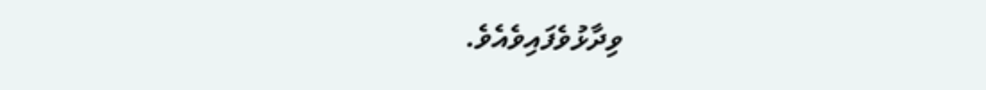ވިދާޅުވެފައިވެއެވެ.